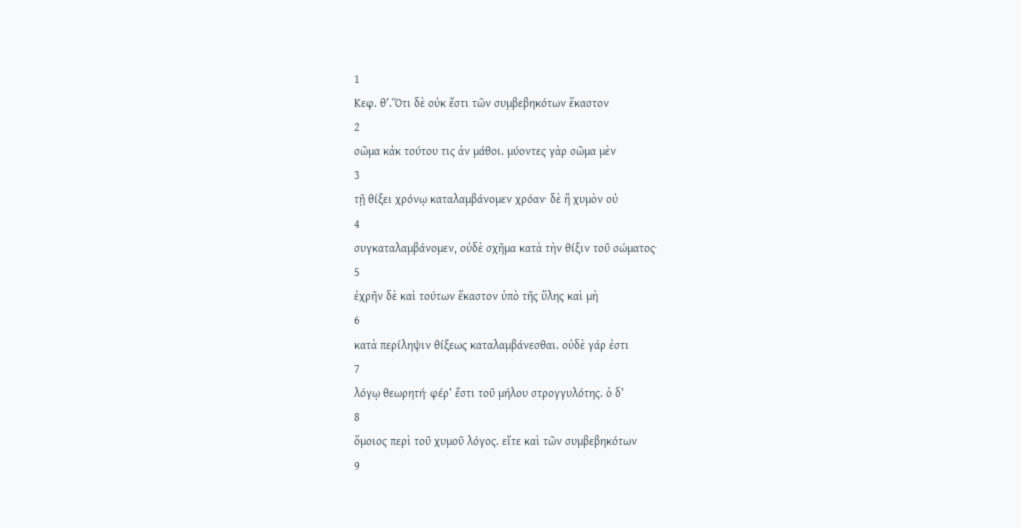1
Κεφ. θʹ.Ὅτι δὲ οὐκ ἔστι τῶν συμβεβηκότων ἕκαστον
2
σῶμα κἀκ τούτου τις ἀν μάθοι. μύοντες γὰρ σῶμα μὲν
3
τῇ θίξει χρόνῳ καταλαμβάνομεν χρόαν· δὲ ἢ χυμὸν οὐ
4
συγκαταλαμβάνομεν, οὐδὲ σχῆμα κατὰ τὴν θίξιν τοῦ σώματος·
5
ἐχρῆν δὲ καὶ τούτων ἕκαστον ὑπὸ τῆς ὕλης καὶ μὴ
6
κατὰ περίληψιν θίξεως καταλαμβάνεσθαι. οὐδὲ γάρ ἐστι
7
λόγῳ θεωρητή· φέρ’ ἔστι τοῦ μήλου στρογγυλότης. ὁ δ’
8
ὅμοιος περὶ τοῦ χυμοῦ λόγος. εἴτε καὶ τῶν συμβεβηκότων
9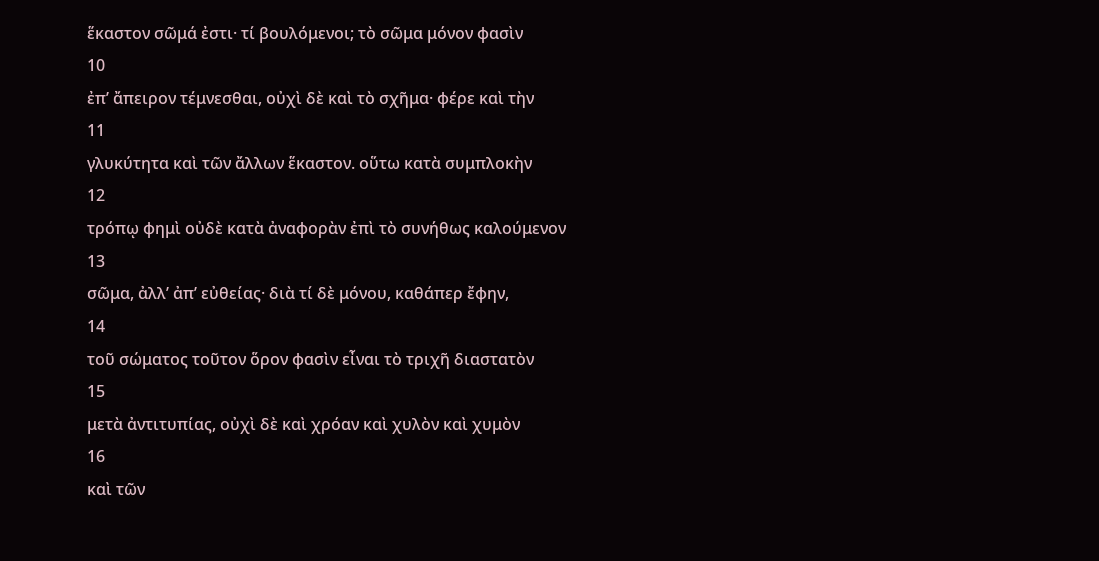ἕκαστον σῶμά ἐστι· τί βουλόμενοι; τὸ σῶμα μόνον φασὶν
10
ἐπ’ ἄπειρον τέμνεσθαι, οὐχὶ δὲ καὶ τὸ σχῆμα· φέρε καὶ τὴν
11
γλυκύτητα καὶ τῶν ἄλλων ἕκαστον. οὕτω κατὰ συμπλοκὴν
12
τρόπῳ φημὶ οὐδὲ κατὰ ἀναφορὰν ἐπὶ τὸ συνήθως καλούμενον
13
σῶμα, ἀλλ’ ἀπ’ εὐθείας· διὰ τί δὲ μόνου, καθάπερ ἔφην,
14
τοῦ σώματος τοῦτον ὅρον φασὶν εἶναι τὸ τριχῆ διαστατὸν
15
μετὰ ἀντιτυπίας, οὐχὶ δὲ καὶ χρόαν καὶ χυλὸν καὶ χυμὸν
16
καὶ τῶν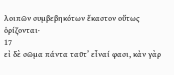λοιπῶν συμβεβηκότων ἕκαστον οὕτως ὁρίζονται·
17
εἰ δὲ σῶμα πάντα ταῦτ’ εἶναί φασι, κἀν γὰρ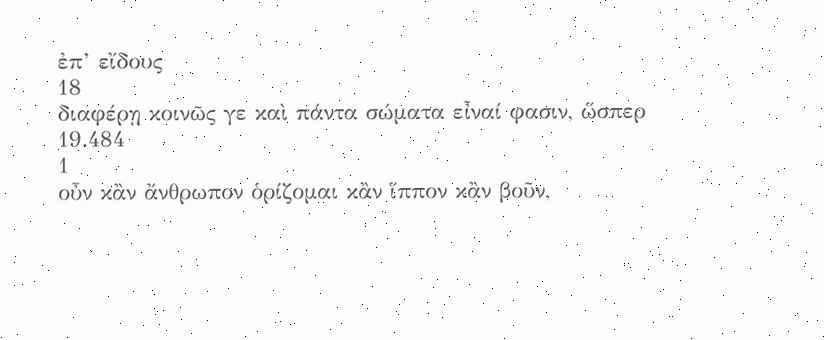ἐπ’ εἴδους
18
διαφέρῃ κοινῶς γε καὶ πάντα σώματα εἶναί φασιν, ὥσπερ 19.484
1
οὖν κἂν ἄνθρωπον ὁρίζομαι κἂν ἵππον κἂν βοῦν,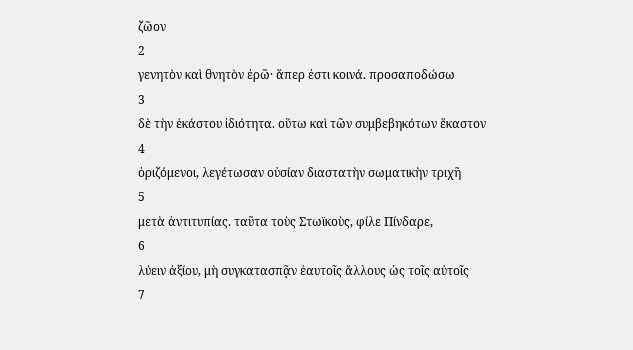ζῶον
2
γενητὸν καὶ θνητὸν ἐρῶ· ἅπερ ἐστι κοινά. προσαποδώσω
3
δὲ τὴν ἑκάστου ἰδιότητα. οὕτω καὶ τῶν συμβεβηκότων ἕκαστον
4
ὁριζόμενοι, λεγέτωσαν οὐσίαν διαστατὴν σωματικὴν τριχῆ
5
μετὰ ἀντιτυπίας. ταῦτα τοὺς Στωϊκοὺς, φίλε Πίνδαρε,
6
λύειν ἀξίου, μὴ συγκατασπᾷν ἑαυτοῖς ἄλλους ὡς τοῖς αὐτοῖς
7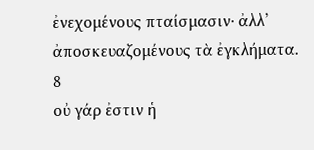ἐνεχομένους πταίσμασιν· ἀλλ’ ἀποσκευαζομένους τὰ ἐγκλήματα.
8
οὐ γάρ ἐστιν ἡ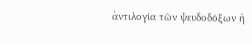ἀντιλογία τῶν ψευδοδόξων ἡ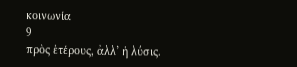κοινωνία
9
πρὸς ἑτέρους, ἀλλ’ ἡ λύσις.